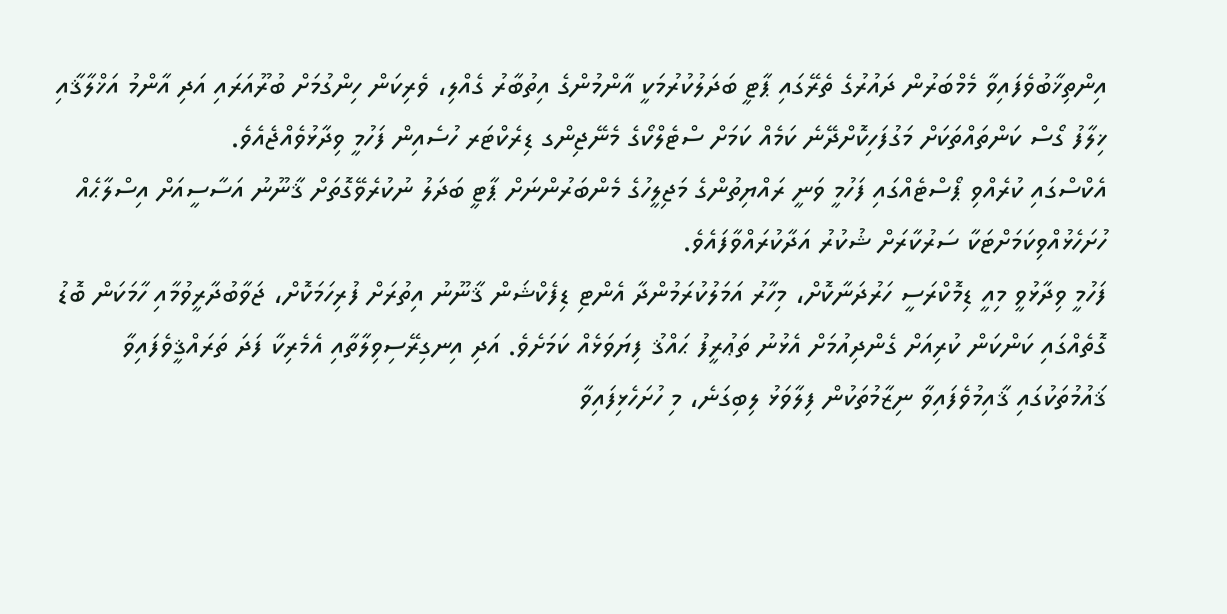އިންތިޚާބުވެފައިވާ މެމްބަރުން ދައުރުގެ ތެރޭގައި ޕާޓީ ބަދަލުކުރުމަކީ އާންމުންގެ އިތުބާރު ގެއްލި، ވެރިކަން ހިންގުމަށް ބުރޫއަރައި އަދި އާންމު އަޚްލާޤާއި ޚިލާފު ގޯސް ކަންތައްތަކަށް މަގުފަހިކޮށްދޭނެ ކަމެއް ކަމަށް ސްޓެލްކޯގެ މެނޭޖިންގ ޑިރެކްޓަރ ހުސެއިން ފަހުމީ ވިދާޅުވެއްޖެއެވެ.
އެކްސްގައި ކުރެއްވި ޕޯސްޓެއްގައި ފަހުމީ ވަނީ ރައްޔިތުންގެ މަޖިލީހުގެ މެންބަރުންނަށް ޕާޓީ ބަދަލު ނުކުރެވޭގޮތަށް ޤާނޫނު އަސާސީއަށް އިސްލާޙެއް ހުށަހެޅުއްވިކަމަށްޓަކާ ސަރުކާރަށް ޝުކުރު އަދާކުރައްވާފައެވެ.
ފަހުމީ ވިދާޅުވީ މިއީ ޑިމޮކްރަސީ ހަރުދަނާކޮށް، މިހާރު އަމަލުކުރަމުންދާ އެންޓި ޑިފެކްޝަން ޤާނޫނު އިތުރަށް ފުރިހަމަކޮށް، ޖަވާބުދާރީވުމާއި ހާމަކަން ބޮޑު ގޮތެއްގައި ކަންކަން ކުރިއަށް ގެންދިއުމަށް އެޅުނު ތަޢުރީފު ޙައްޤު ފިޔަވަޅެއް ކަމަށެވެ. އަދި އިނގިރޭސިވިލާތާއި އެމެރިކާ ފަދަ ތަރައްޤީވެފައިވާ ޤައުމުތަކުގައި ޤާއިމުވެފައިވާ ނިޒާމުތަކުން ފިލާވަޅު ލިބިގަނެ، މި ހުށަހެޅިފައިވާ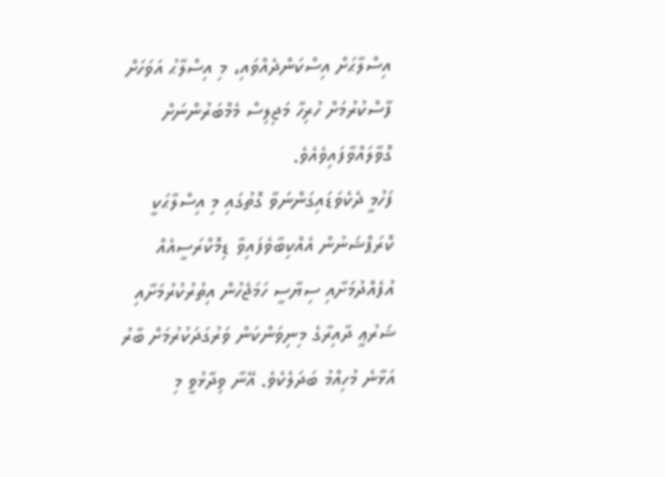އިސްލާޙަށް އިސްކަންދެއްވައި، މި އިސްލާޙު އަވަހަށް ފާސްކުރުމަށް ހުރިހާ މަޖިލިސް މެމްބަރުންނަށް ގޮވާލައްވާފައިވެއެވެ.
ފަހުމީ ދެކެވަޑައިގަންނަވާ ގޮތުގައި މި އިސްލާޙަކީ ކޮރަޕްޝަނުން އެއްކިބާވެފައިވާ ޑިމޮކްރަސީއެއް އުފެއްދުމަށާއި ސިޔާސީ ހަމަޖެހުން އިތުރުކުރުމަށާއި ޝަރުޢީ ދާއިރާގެ މިނިވަންކަން ވަރުގަދަކުރުމަށް ބާރު އަޅާނެ މުހިއްމު ބަދަލެކެވެ. އޭނާ ވިދާޅުވީ މި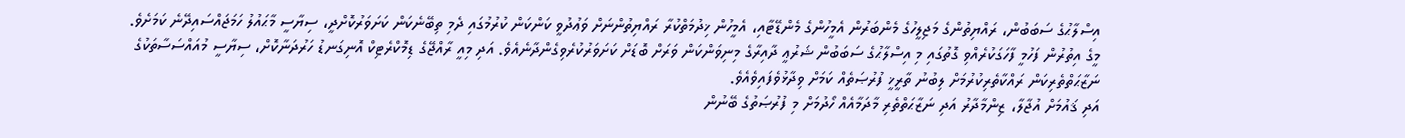އިސްލާޙުގެ ސަބަބުން، ރައްޔިތުންގެ މަޖިލީހުގެ މެންބަރުން އެމީހުންގެ މެންޑޭޓާއި، އެމީހުން ޚިދުމަތްކުރާ ރައްޔިތުންނަށް ވަޢުދުވީ ކަންކަން ކުރުމުގައި ދެމި ތިބޭނެކަން ކަށަވަރުކޮށްދީ، ސިޔާސީ މާޙައުލު ހަމަޖައްސައިދޭނެ ކަމަށެވެ.
މީގެ އިތުރުން ފަހުމީ ފާހަގަކުރެއްވި ގޮތުގައި މި އިސްލާޙުގެ ސަބަބުން ޝަރުޢީ ދާއިރާގެ މިނިވަންކަން ވަރަށް ބޮޑަށް ކަށަވަރުކުރެވިގެންދާނެއެވެ. އަދި މިއީ ރާއްޖޭގެ ޑިމޮކްރެޓިކް އޮނިގަނޑު ހަރުދަނާކޮށް، ސިޔާސީ މުއައްސަސާތަކުގެ ނަޒާޙަތްތެރިކަން ރައްކާތެރިކުރުމަށް ލިބުނު ތާރީޚީ ފުރުޞަތެއް ކަމަށް ވިދާޅުވެފައިވެއެވެ.
އަދި ޤައުމަށް އުޖާލާ، ޒިންމާދާރު އަދި ނަޒާޙަތްތެރި މާދަމާއެއް ހޯދުމަށް މި ފުރުޞަތުގެ ބޭނުން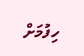ހިފުމަށް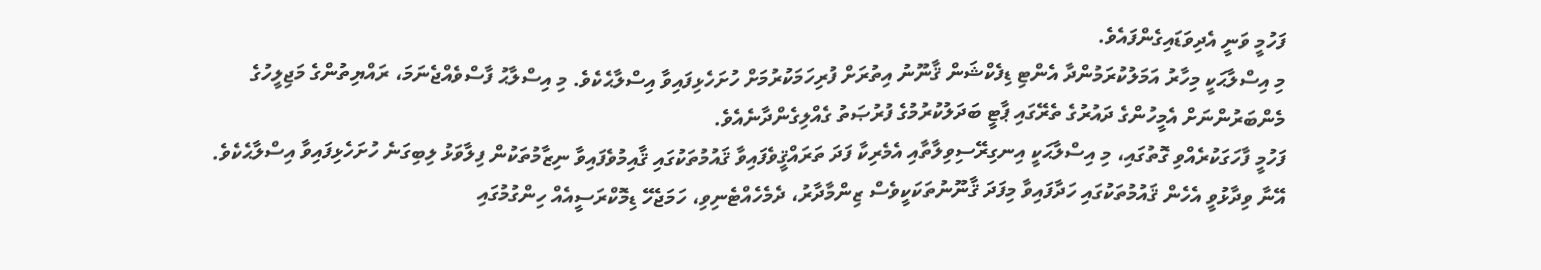ފަހުމީ ވަނީ އެދިވަޑައިގެންފައެވެ.
މި އިސްލާޙަކީ މިހާރު އަމަލުކުރަމުންދާ އެންޓި ޑިފެކްޝަން ޤާނޫނު އިތުރަށް ފުރިހަމަކުރުމަށް ހުށަހެޅިފައިވާ އިސްލާޙެކެވެ. މި އިސްލާޙު ފާސްވެއްޖެނަމަ، ރައްޔިތުންގެ މަޖިލީހުގެ މެންބަރުންނަށް އެމީހުންގެ ދައުރުގެ ތެރޭގައި ޕާޓީ ބަދަލުކުރުމުގެ ފުރުޞަތު ގެއްލިގެންދާނެއެވެ.
ފަހުމީ ފާހަގަކުރެއްވި ގޮތުގައި، މި އިސްލާޙަކީ އިނގިރޭސިވިލާތާއި އެމެރިކާ ފަދަ ތަރައްޤީވެފައިވާ ޤައުމުތަކުގައި ޤާއިމުވެފައިވާ ނިޒާމުތަކުން ފިލާވަޅު ލިބިގަނެ ހުށަހެޅިފައިވާ އިސްލާޙެކެވެ. އޭނާ ވިދާޅުވީ އެހެން ޤައުމުތަކުގައި ހަދާފައިވާ މިފަދަ ޤާނޫނުތަކަކީވެސް ޒިންމާދާރު، ދެމެހެއްޓެނިވި، ހަމަޖެހޭ ޑިމޮކްރަސީއެއް ހިންގުމުގައި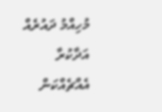މުހިއްމު ދައުރެއް އަދާކުރާ އެއްޗެއްކަން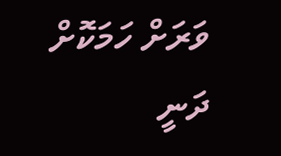ވަރަށް ހަމަކޮށް ދަނީ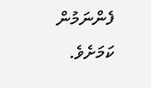ފެންނަމުން ކަމަށެވެ.